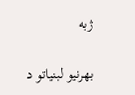ژبه

بهرنيو لبنياتو د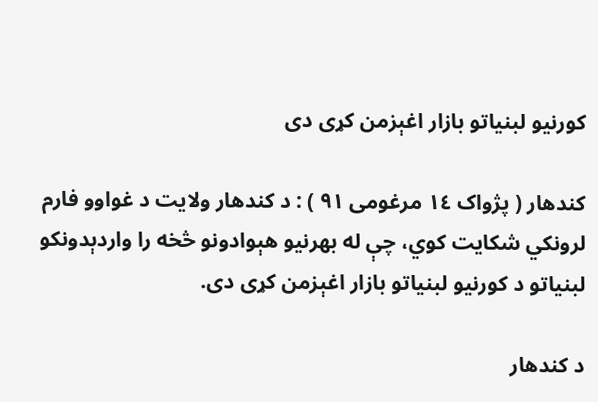کورنيو لبنياتو بازار اغېزمن کړى دى

کندهار ( پژواک ١٤ مرغومى ٩١ ) : د کندهار ولايت د غواوو فارم لرونکي شکايت کوي، چې له بهرنيو هېوادونو څخه را واردېدونکو لبنياتو د کورنيو لبنياتو بازار اغېزمن کړى دى.

د کندهار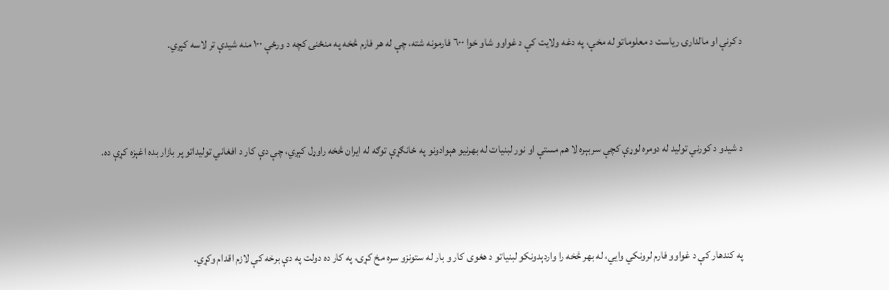د کرنې او مالدارۍ رياست د معلوماتو له مخې، په دغه ولايت کې د غواوو شاو خوا ٦٠٠ فارمونه شته، چې له هر فارم څخه په منځنۍ کچه د ورځې ١٠٠ منه شيدې تر لاسه کېږي.



د شيدو د کورني توليد له دومره لوړې کچې سربېره لا هم مستې او نور لبنيات له بهرنيو هېوادونو په ځانګړې توګه له ايران څخه راوړل کېږي، چې دې کار د افغاني توليداتو پر بازار بده اغېزه کړې ده.



په کندهار کې د غواوو فارم لرونکي وايي، له بهر څخه را واردېدونکو لبنياتو د هغوى کار و بار له ستونزو سره مخ کړى، په کار ده دولت په دې برخه کې لازم اقدام وکړي.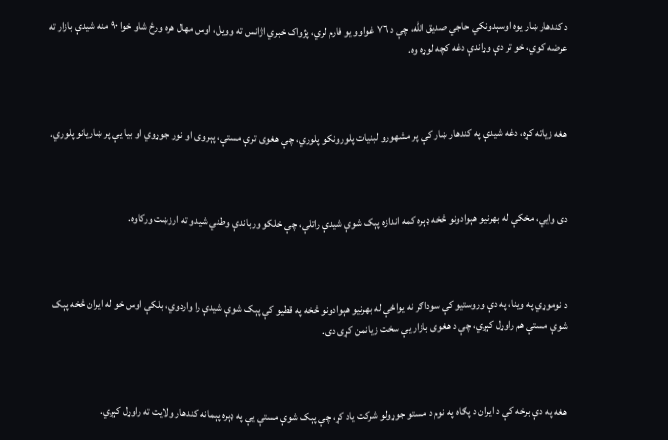د کندهار ښار يوه اوسېدونکي حاجي صديق الله، چې د ٧٦ غواوو يو فارم لري، پژواک خبري اژانس ته وويل، اوس مهال هره ورځ شاو خوا ٩٠ منه شيدې بازار ته عرضه کوي، خو تر دې وړاندې دغه کچه لوړه وه.



هغه زياته کړه، دغه شيدې په کندهار ښار کې پر مشهورو لبنيات پلورونکو پلوري، چې هغوى ترې مستې، پېروى او نور جوړوي او بيا يې پر ښاريانو پلوري.



دى وايي، مخکې له بهرنيو هېوادونو څخه ډېره کمه اندازه پېک شوې شيدې راتلې، چې خلکو ورباندې وطني شيدو ته ارزښت ورکاوه.



د نوموړي په وينا، په دې وروستيو کې سوداګر نه يواځې له بهرنيو هېوادونو څخه په قطيو کې پېک شوې شيدې را واردوي، بلکې اوس خو له ايران څخه پېک شوې مستې هم راوړل کېږي، چې د هغوى بازار يې سخت زيانمن کړى دى.



هغه په دې برخه کې د ايران د پګاه په نوم د مستو جوړولو شرکت ياد کړ، چې پېک شوې مستې يې په ډېره پېمانه کندهار ولايت ته راوړل کېږي.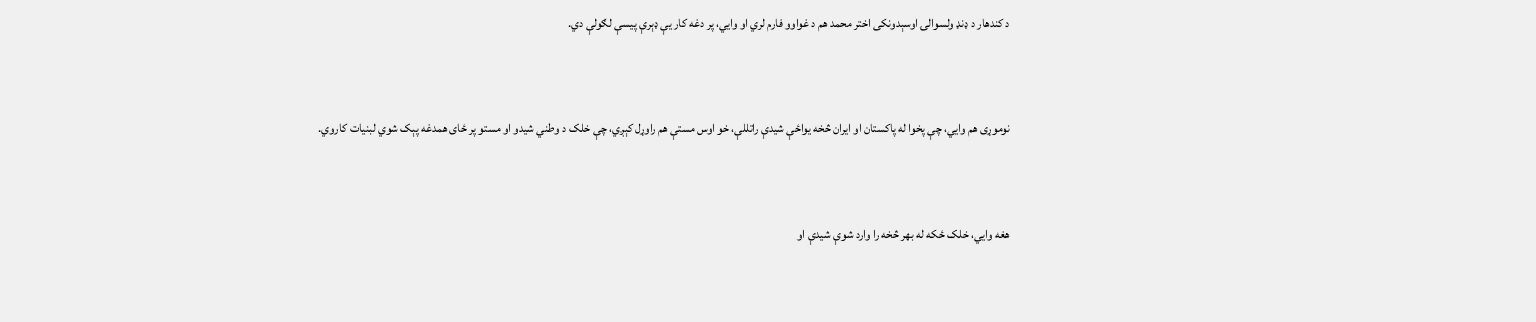د کندهار د ډنډ ولسوالۍ اوسېدونکى اختر محمد هم د غواوو فارم لري او وايي، پر دغه کار يې ډېرې پيسې لګولې دي.



نوموړى هم وايي، چې پخوا له پاکستان او ايران څخه يواځې شيدې راتللې، خو اوس مستې هم راوړل کېږي، چې خلک د وطني شيدو او مستو پر ځاى همدغه پېک شوي لبنيات کاروي.



هغه وايي، خلک ځکه له بهر څخه را وارد شوې شيدې او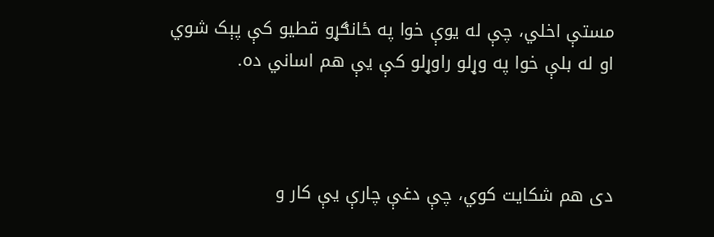مستې اخلي، چې له يوې خوا په ځانګړو قطيو کې پېک شوي او له بلې خوا په وړلو راوړلو کې يې هم اساني ده.



دى هم شکايت کوي، چې دغې چارې يې کار و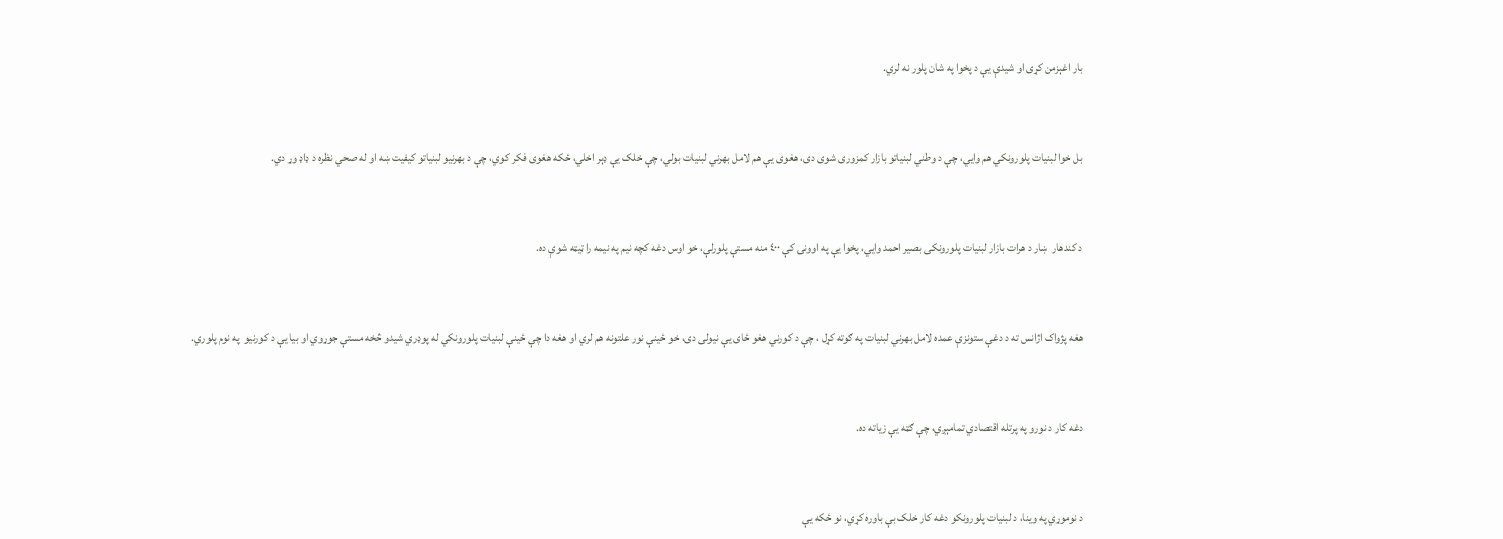بار اغېزمن کړى او شيدې يې د پخوا په شان پلور نه لري.



بل خوا لبنيات پلورونکي هم وايي، چې د وطني لبنياتو بازار کمزورى شوى دى، هغوى يې هم لامل بهرني لبنيات بولي، چې خلک يې ډېر اخلي، ځکه هغوى فکر کوي، چې د بهرنيو لبنياتو کيفيت ښه او له صحي نظره د ډاډ وړ دي.



د کندهار  ښار د هرات بازار لبنيات پلورونکى بصير احمد وايي، پخوا يې په اوونۍ کې ٤٠٠ منه مستې پلورلې، خو اوس دغه کچه نيم په نيمه را ټيټه شوې ده.



هغه پژواک اژانس ته د دغې ستونزې عمده لامل بهرني لبنيات په ګوته کړل ، چې د کورني هغو ځاى يې نيولى دى، خو ځينې نور علتونه هم لري او هغه دا چې ځينې لبنيات پلورونکي له پوډري شيدو څخه مستې جوړوي او بيا يې د کورنيو  په نوم پلوري.



دغه کار د نورو په پرتله اقتصادي تمامېږي، چې ګټه يې زياته ده.



د نوموړي په وينا، د لبنيات پلورونکو دغه کار خلک بې باوره کړي، نو ځکه يې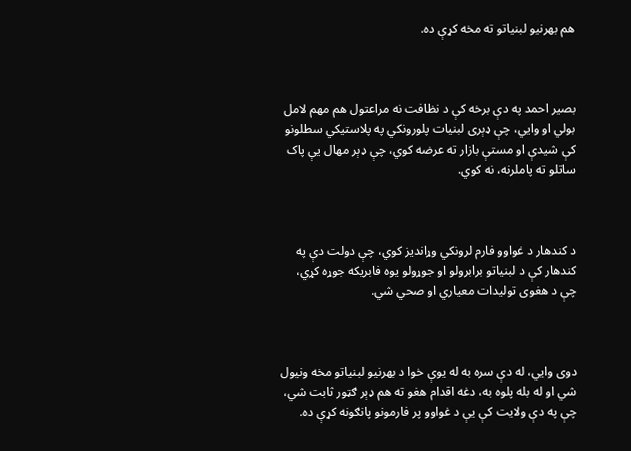هم بهرنيو لبنياتو ته مخه کړې ده.



بصير احمد په دې برخه کې د نظافت نه مراعتول هم مهم لامل بولي او وايي، چې ډېرى لبنيات پلورونکي په پلاستيکي سطلونو کې شيدې او مستې بازار ته عرضه کوي، چې ډېر مهال يې پاک ساتلو ته پاملرنه، نه کوي.



د کندهار د غواوو فارم لرونکي وړانديز کوي، چې دولت دې په کندهار کې د لبنياتو برابرولو او جوړولو يوه فابريکه جوړه کړي، چې د هغوى توليدات معياري او صحي شي.



دوى وايي، له دې سره به له يوې خوا د بهرنيو لبنياتو مخه ونيول شي او له بله پلوه به، دغه اقدام هغو ته هم ډېر ګټور ثابت شي، چې په دې ولايت کې يې د غواوو پر فارمونو پانګونه کړې ده.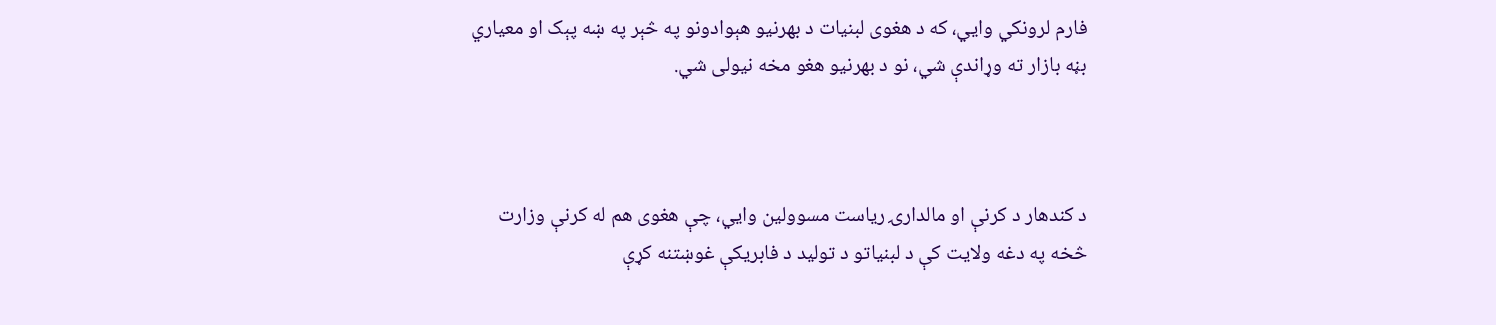فارم لرونکي وايي، که د هغوى لبنيات د بهرنيو هېوادونو په څېر په ښه پېک او معياري بڼه بازار ته وړاندې شي، نو د بهرنيو هغو مخه نيولى شي.



د کندهار د کرنې او مالدارۍ رياست مسوولين وايي، چې هغوى هم له کرنې وزارت څخه په دغه ولايت کې د لبنياتو د توليد د فابريکې غوښتنه کړې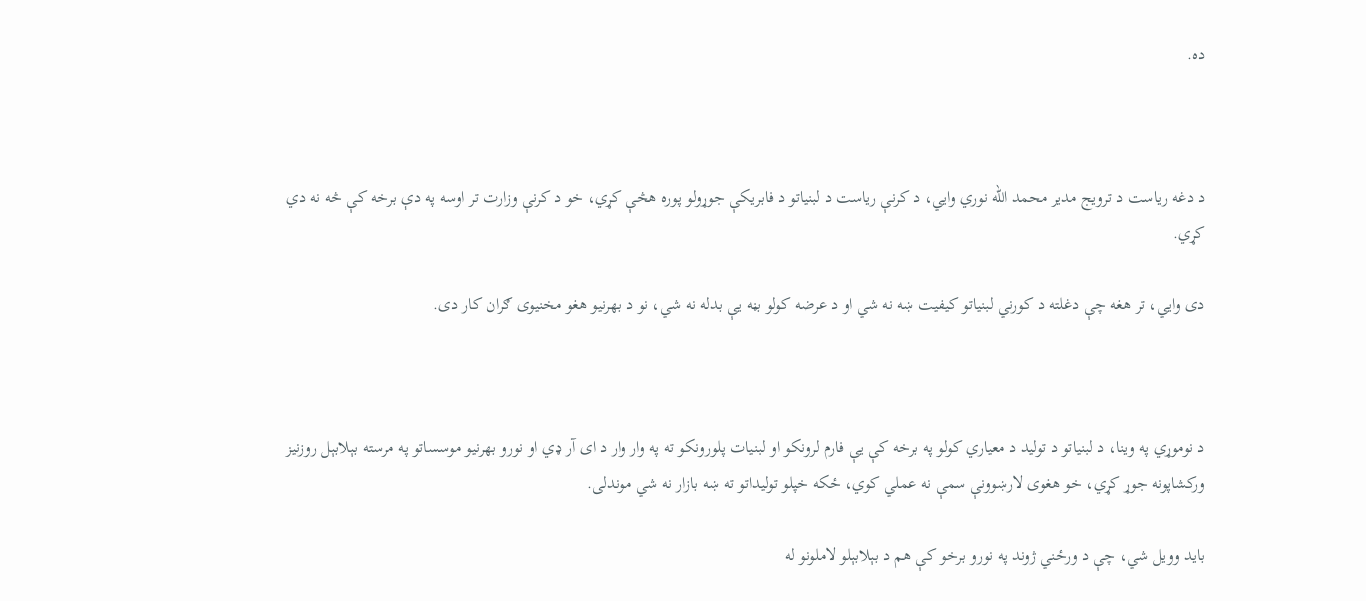ده.



د دغه رياست د ترويج مدير محمد الله نوري وايي، د کرنې رياست د لبنياتو د فابريکې جوړولو پوره هڅې کړي، خو د کرنې وزارت تر اوسه په دې برخه کې څه نه دي کړي.

دى وايي، تر هغه چې دغلته د کورني لبنياتو کيفيت ښه نه شي او د عرضه کولو بڼه يې بدله نه شي، نو د بهرنيو هغو مخنيوى ګران کار دى.



د نوموړي په وينا، د لبنياتو د توليد د معياري کولو په برخه کې يې فارم لرونکو او لبنيات پلورونکو ته په وار وار د اى آر ډي او نورو بهرنيو موسساتو په مرسته بېلابېل روزنيز ورکشاپونه جوړ کړي، خو هغوى لارښوونې سمې نه عملي کوي، ځکه خپلو توليداتو ته ښه بازار نه شي موندلى.

بايد وويل شي، چې د ورځني ژوند په نورو برخو کې هم د بېلابېلو لاملونو له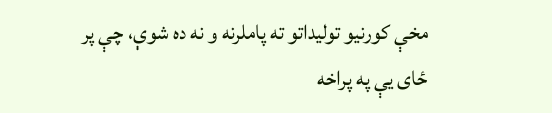مخې کورنيو توليداتو ته پاملرنه و نه ده شوې، چې پر ځاى يې په پراخه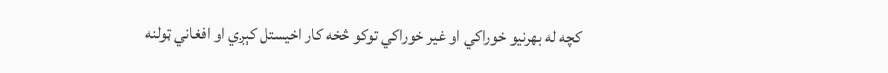کچه له بهرنيو خوراکي او غير خوراکي توکو څخه کار اخيستل کېږي او افغاني ټولنه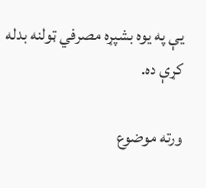يې په يوه بشپړه مصرفي ټولنه بدله کړې ده.

ورته موضوع